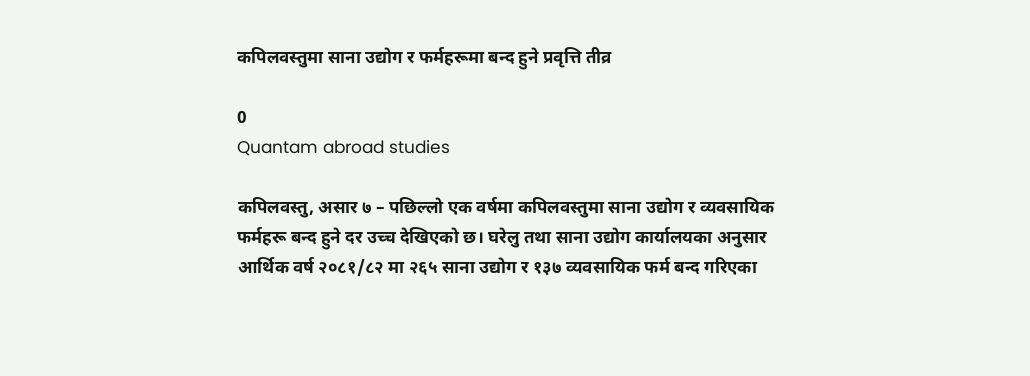कपिलवस्तुमा साना उद्योग र फर्महरूमा बन्द हुने प्रवृत्ति तीव्र

0
Quantam abroad studies

कपिलवस्तु, असार ७ – पछिल्लो एक वर्षमा कपिलवस्तुमा साना उद्योग र व्यवसायिक फर्महरू बन्द हुने दर उच्च देखिएको छ। घरेलु तथा साना उद्योग कार्यालयका अनुसार आर्थिक वर्ष २०८१/८२ मा २६५ साना उद्योग र १३७ व्यवसायिक फर्म बन्द गरिएका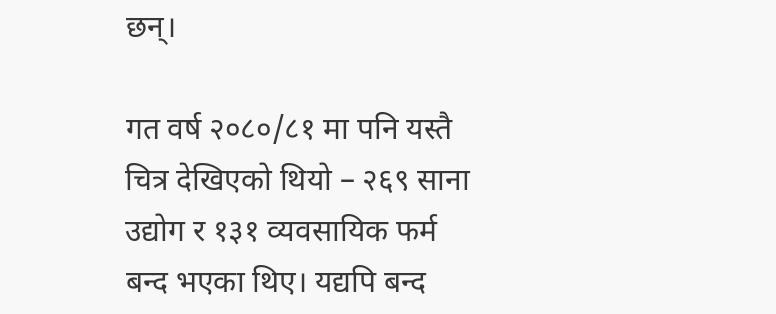छन्।

गत वर्ष २०८०/८१ मा पनि यस्तै चित्र देखिएको थियो – २६९ साना उद्योग र १३१ व्यवसायिक फर्म बन्द भएका थिए। यद्यपि बन्द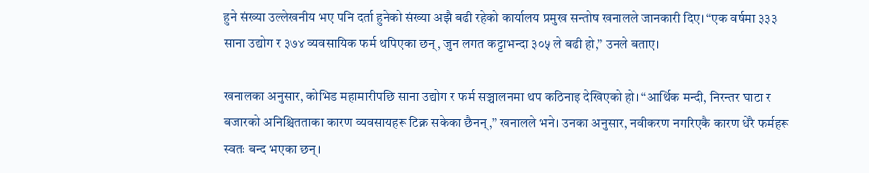हुने संख्या उल्लेखनीय भए पनि दर्ता हुनेको संख्या अझै बढी रहेको कार्यालय प्रमुख सन्तोष खनालले जानकारी दिए। “एक वर्षमा ३३३ साना उद्योग र ३७४ व्यवसायिक फर्म थपिएका छन्, जुन लगत कट्टाभन्दा ३०५ ले बढी हो,” उनले बताए।

खनालका अनुसार, कोभिड महामारीपछि साना उद्योग र फर्म सञ्चालनमा थप कठिनाइ देखिएको हो। “आर्थिक मन्दी, निरन्तर घाटा र बजारको अनिश्चितताका कारण व्यवसायहरू टिक्न सकेका छैनन्,” खनालले भने। उनका अनुसार, नवीकरण नगरिएकै कारण धेरै फर्महरू स्वतः बन्द भएका छन्।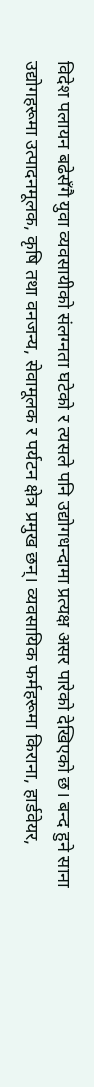विदेश पलायन बढेसँगै युवा व्यवसायीको संलग्नता घटेको र त्यसले पनि उद्योगधन्दामा प्रत्यक्ष असर पारेको देखिएको छ। बन्द हुने साना उद्योगहरूमा उत्पादनमूलक, कृषि तथा वनजन्य, सेवामूलक र पर्यटन क्षेत्र प्रमुख छन्। व्यवसायिक फर्महरूमा किराना, हार्डवेयर,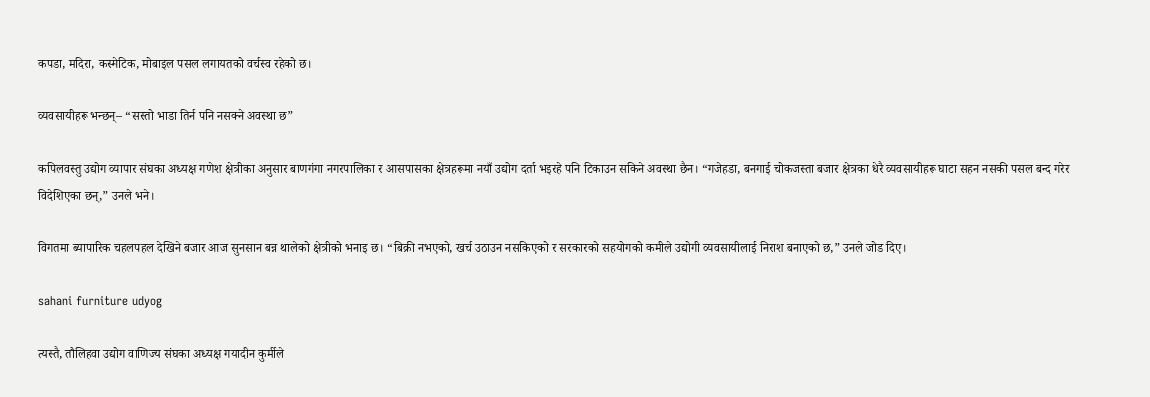कपडा, मदिरा, कस्मेटिक, मोबाइल पसल लगायतको वर्चस्व रहेको छ।

व्यवसायीहरू भन्छन्– “सस्तो भाडा तिर्न पनि नसक्ने अवस्था छ”

कपिलवस्तु उद्योग व्यापार संघका अध्यक्ष गणेश क्षेत्रीका अनुसार बाणगंगा नगरपालिका र आसपासका क्षेत्रहरूमा नयाँ उद्योग दर्ता भइरहे पनि टिकाउन सकिने अवस्था छैन। “गजेहडा, बनगाई चोकजस्ता बजार क्षेत्रका धेरै व्यवसायीहरू घाटा सहन नसकी पसल बन्द गरेर विदेशिएका छन्,” उनले भने।

विगतमा ब्यापारिक चहलपहल देखिने बजार आज सुनसान बन्न थालेको क्षेत्रीको भनाइ छ। “बिक्री नभएको, खर्च उठाउन नसकिएको र सरकारको सहयोगको कमीले उद्योगी व्यवसायीलाई निराश बनाएको छ,” उनले जोड दिए।

sahani furniture udyog

त्यस्तै, तौलिहवा उद्योग वाणिज्य संघका अध्यक्ष गयादीन कुर्मीले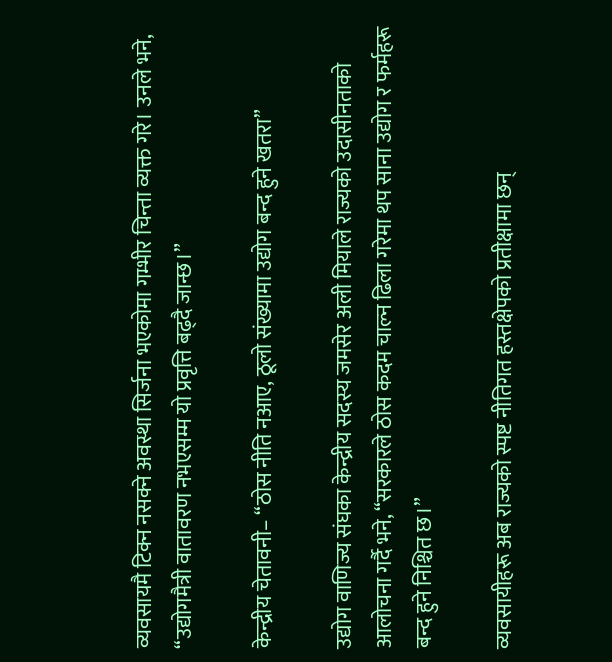व्यवसायमै टिक्न नसक्ने अवस्था सिर्जना भएकोमा गम्भीर चिन्ता व्यक्त गरे। उनले भने, “उद्योगमैत्री वातावरण नभएसम्म यो प्रवृत्ति बढ्दै जान्छ।”

केन्द्रीय चेतावनी– “ठोस नीति नआए, ठूलो संख्यामा उद्योग बन्द हुने खतरा”

उद्योग वाणिज्य संघका केन्द्रीय सदस्य जमसेर अली मियाले राज्यको उदासीनताको आलोचना गर्दै भने, “सरकारले ठोस कदम चाल्न ढिला गरेमा थप साना उद्योग र फर्महरू बन्द हुने निश्चित छ।”

व्यवसायीहरू अब राज्यको स्पष्ट नीतिगत हस्तक्षेपको प्रतीक्षामा छन्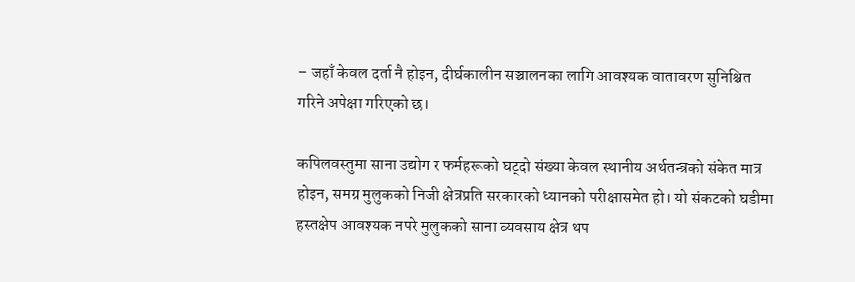– जहाँ केवल दर्ता नै होइन, दीर्घकालीन सञ्चालनका लागि आवश्यक वातावरण सुनिश्चित गरिने अपेक्षा गरिएको छ।

कपिलवस्तुमा साना उद्योग र फर्महरूको घट्दो संख्या केवल स्थानीय अर्थतन्त्रको संकेत मात्र होइन, समग्र मुलुकको निजी क्षेत्रप्रति सरकारको ध्यानको परीक्षासमेत हो। यो संकटको घडीमा हस्तक्षेप आवश्यक नपरे मुलुकको साना व्यवसाय क्षेत्र थप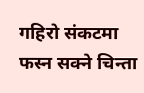गहिरो संकटमा फस्न सक्ने चिन्ता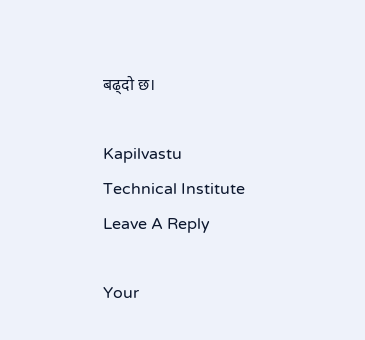बढ्दो छ।

Kapilvastu Technical Institute
Leave A Reply

Your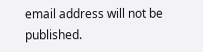email address will not be published.